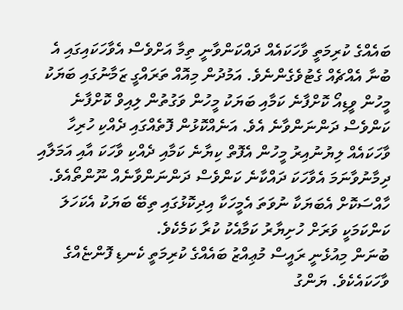ބައެއްގެ ކުރިމަތީ ވާހަކައެއް ދައްކަންވާނީ ތިމާ އަށްވެސް އެވާހަކައިގައި އެ ބުނާ އެއްޗެއް ގެޓުވެގެންނެވެ. އަމުދުން މިއޮއް ތަރައްގީ ޒަމާނުގައި ބަޔަކު މީހުން ވީޑިއޯ ކޮށްފާނެ ކަމާއި ބަޔަކު މީހުން ވަގުތުން ލިއިވް ކޮށްފާނެ ކަންވެސް ދަންނަންވާނެ އެވެ. އަނެއްކޮޅުން ފޮތެއްގައި ދެއްކި ހުރިހާ ވާހަކައެއް ލިޔުނުއިރު މީހުން އެފޮތް ކިޔާނެ ކަމާއި ދެއްކި ވާހަކަ އާއި އަމަލާއި ދިމާނުވާނަމަ އެވާހަކަ ދައްކާނެ ކަންވެސް ދަންނަންވާނެއް ނޫންތޯއެވެ. ހާއްސަކޮށް އެބަޔަކާ ނުވަތަ އެމީހަކާ އިދިކޮޅުގައި ތިބޭ ބަޔަކު އެކަހަލަ ކަންކަމަކީ ވަރަށް ހުށިޔާރު ކަމާއެކު ކުރާ ކަމެކެވެ.
ބުނަން މިއުޅެނީ ރައީސް މުޢިއްޒު ބައެއްގެ ކުރިމަތީ ކެނޑި ފޮންޏެއްގެ ވާހަކައެކެވެ. ޔަންގު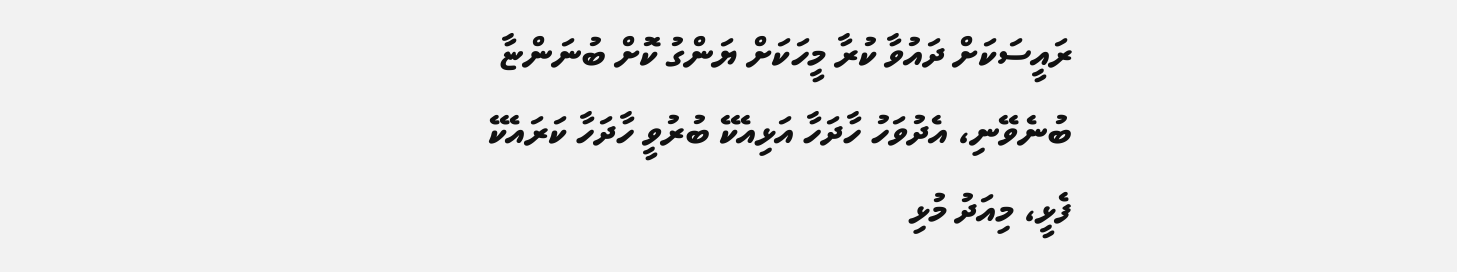ރައީސަކަށް ދައުވާ ކުރާ މީހަކަށް ޔަންގު ކޮށް ބުނަންޏާ ބުނެވޭނި، އެދުވަހު ހާދަހާ އަޅިއެކޭ ބުރުވީ ހާދަހާ ކަރައެކޭ ފެޅީ، މިއަދު މުޅި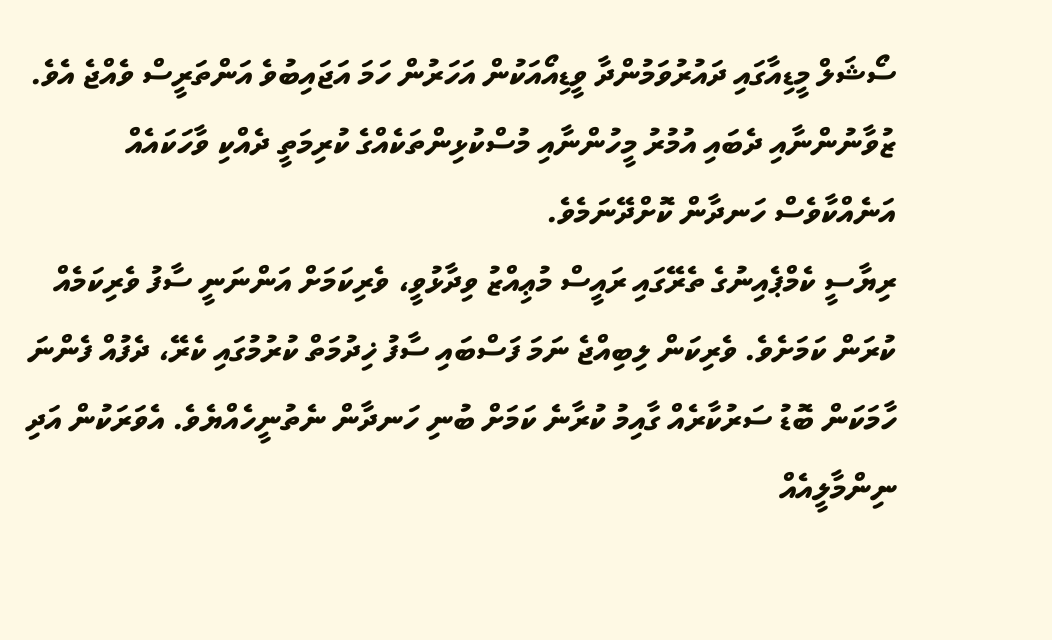ސޯޝަލް މީޑިއާގައި ދައުރުވަމުންދާ ވީޑިއޯއަކުން އަހަރުން ހަމަ އަޖައިބުވެ އަންތަރީސް ވެއްޖެ އެވެ. ޒުވާނުންނާއި ދެބައި އުމުރު މީހުންނާއި މުސްކުޅިންތަކެއްގެ ކުރިމަތީ ދެއްކި ވާހަކައެއް އަނެއްކާވެސް ހަނދާން ކޮށްދޭނަމެވެ.
ރިޔާސީ ކެމްޕެއިނުގެ ތެރޭގައި ރައީސް މުޢިއްޒު ވިދާޅުވީ، ވެރިކަމަށް އަންނަނީ ސާފު ވެރިކަމެއް ކުރަން ކަމަށެވެ. ވެރިކަން ލިބިއްޖެ ނަމަ ފަސްބައި ސާފު ޚިދުމަތް ކުރުމުގައި ކެރޭ، ދެފުއް ފެންނަ ހާމަކަން ބޮޑު ސަރުކާރެއް ގާއިމު ކުރާނެ ކަމަށް ބުނި ހަނދާން ނެތުނީހެއްޔެވެ. އެވަރަކުން އަދި ނިންމާލީއެއް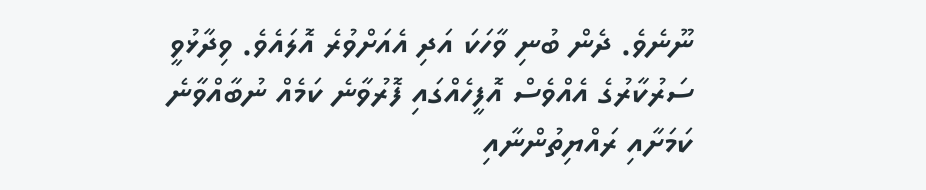ނޫނެވެ. ދެން ބުނި ވާހަކަ އަދި އެއަށްވުރެ އޮލައެވެ. ވިދާޅުވީ ސަރުކާރުގެ އެއްވެސް އޮފީހެއްގައި ފޮރުވާނެ ކަމެއް ނުބާއްވާނެ ކަމަށާއި ރައްޔިތުންނާއި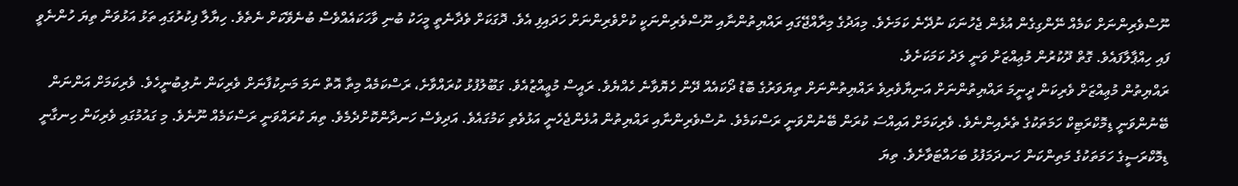ނޫސްވެރިންނަށް ކަމެއް ނޭންގިގެން އުޅެން ޖެހުނަކަ ނުދޭނެ ކަމަށެވެ. މިއަދުގެ މިރާއްޖޭގައި ރައްޔިތުންނާއި ނޫސްވެރިންނަކީ ކުށްވެރިންނަށް ހަދައިފި އެވެ. ދޮގަކަށް ވެދާނެތީ މީހަކު ބުނި ވާހަކައެއްވެސް ބުނެވޭކަށް ނެތެވެ. ހިޔާލާ ފިކުރުގައި ތަޅު އަޅުވަން ތިޔަ ހުންނެވީ ފައި ހިއްޕާލާފައެވެ. ގޮތް ދޫކުރުން މުޢިއްޒަށް ވަނީ ލަދު ކަމަކަށެވެ.
ރައްޔިތުން މުޢިއްޒަށް ވެރިކަން ދީނީމަ ރައްޔިތުންނަށް އަނިޔާވެރިވެ ރައްޔިތުންނަށް ތިޔަވަރުގެ ބޮޑު ދޯކައެއް ދޭން ހެޔޮވާނެ ހެއްޔެވެ. ރައީސް މުޢީއްޒުއެވެ. ގަބޫލުފުޅު ކުރައްވާށެ، ރަސްކަމެއް މިތާ އޮތް ނަމަ މަނިކުފާނަށް ވެރިކަން ނުލިބުނީހެވެ. ވެރިކަމަށް އަންނަން ބޭނުންވަނީ ޑިމޮކްރަޓިކް ހަމަތަކުގެ ތެރެއިންނެވެ. ވެރިކަމަށް އައިއްސަ ކުރަން ބޭނުންވަނީ ރަސްކަމެވެ. ނުސްވެރިންނާއި ރައްޔިތުން އުޅެންޖެހެނީ އަޅުވެތި ކަމުގައެވެ. އަދިވެސް ހަނދާންކޮށްދެމެވެ. ތިޔަ ކުރައްވަނީ ރަސްކަމެއް ނޫނެވެ. މި ގައުމުގައި ވެރިކަން ހިނގާނީ ޑިމޮކްރަސީގެ ހަމަތަކުގެ މަތިންކަން ހަނދަމަފުޅު ބަހައްޓަވާށެވެ. ތިޔަ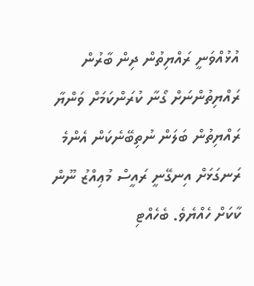އުޅުއްވަނީ ރައްޔިތުން ދިން ބާރުން ރައްޔިތުންނަށް ގޯނާ ކުރަންކަމަށް ވަންޔާ ރައްޔިތުން ބަލަން ނުތިބޭނެކަން އެންމެ ރަނގަޅަށް އިނގޭނީ ރައީސް މުޢިއްޒު ނޫން ކާކަށް ހެއްޔެވެ. ބެހެއްޓި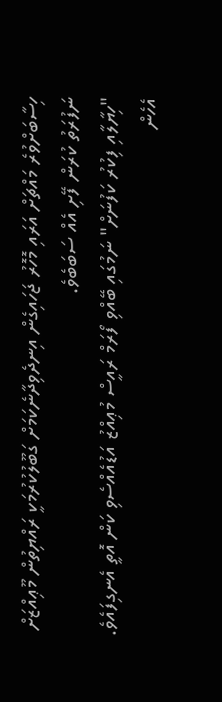ހިސާބަށްވުރެ މައްޗަށް އަރައި މޮހޮރު ޖަހައިގެން އިނދެވިދާނެކަމަށް ގަބޫލުކުރުމަކީ ރައްޔިތުން މޫޢިއްޒަށް ނަފުރަތު ކުރަން ފޭށި އެއް ސަބަބެވެ.
"ހިޔާލާއި ފިކުރު ކަފުނަށް" ނަމުގައި ބޭއްވި ފޯރަމް ރައީސް މުޢިއްޒު އަޑުއެއްސެވި ކަން އޮތީ އެނގިފައެވެ. އެހެން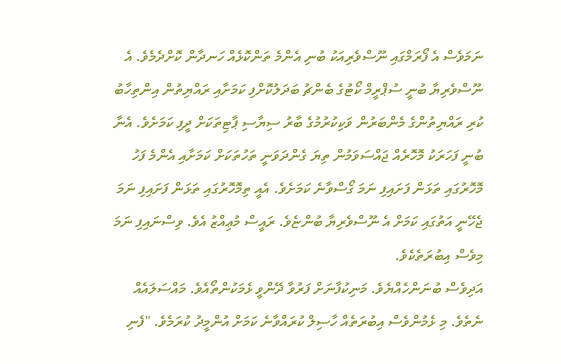ނަމަވެސް އެ ފޯރަމްގައި ނޫސްވެރިއަކު ބުނި އެންމެ ތަންކޮޅެއް ހަނދާން ކޮށްދެމެވެ. އެ ނޫސްވެރިޔާ ބުނީ ސުޕްރީމް ކޯޓުގެ ބެންޗު ބަދަލުކޮށްފި ކަމަށާއި ރައްޔިތުން އިންތިހާބު ކުރި ރައްޔިތުންގެ މެންބަރުން ވަކިކުރުމުގެ ބާރު ސިޔާސި ޕާޓިތަކަށް ދީފި ކަމަށެވެ. އެނާ ބުނީ ފަހަރަކު މޮހޮރެއް ޖައްސަވަމުން ތިޔަ ގެންދަވަނީ ތަހުތަކަށް ކަމަށާއި އެންމެ ފަހު މޮހޮރުގައި ތަޅަން ފަށައިފި ނަމަ ގޯސްވާނެ ކަމަށެވެ. އެއީ ތިމޮހޮރުގައި ތަޅަން ފަށައިފި ނަމަ ޖެހޭނީ އަތުގައި ކަމަށް އެ ނޫސްވެރިޔާ ބުންޏެވެ. ރައީސް މުޢިއްޒު އެވެ. ވިސްނައިފި ނަމަ މިވެސް އިބުރަތެކެވެ.
އަދިވެސް ބުނަންހެއްޔެވެ. މަނިކުފާނަށް ފަރުވާ ދޭންވީ ޅެމަކުންތޯއެވެ. މައްސަލައެއް ނެތެވެ. މި ޅެމުންވެސް އިބުރަތެއް ހާސިލް ކުރައްވާނެ ކަމަށް އުންމީދު ކުރަމެވެ. "ފެނި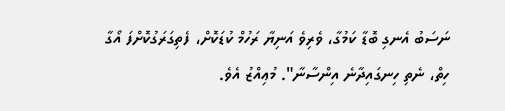ނަސަބު އެނގި ބޮޑާ ކަމުގާ، ވެރިވެ އަނިޔާ ރަހުމް ކުޑަކޮށް، ފެތިގަރަގުކޮށްފަ އޯގާ ހިތް، ނެތި ހިނގައިދާނެ އިންސާނާ". މުޢިއްޒު އެވެ.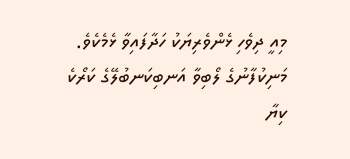މިއީ ދިވެހި ޅެންވެރިޔަކު ހަދާފައިވާ ޅެމެކެވެ. މަނިކުފާނުގެ ލޯބިވާ އަނބިކަނބުލޭގެ ކަރޯކެ ކިޔާ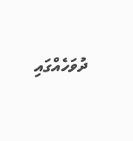ދުވަހެއްގައި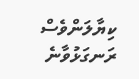ކިޔާލަންވެސް ރަނގަޅުވާނެ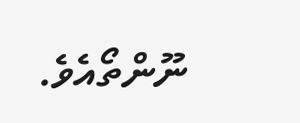ނޫންތޯއެވެ.